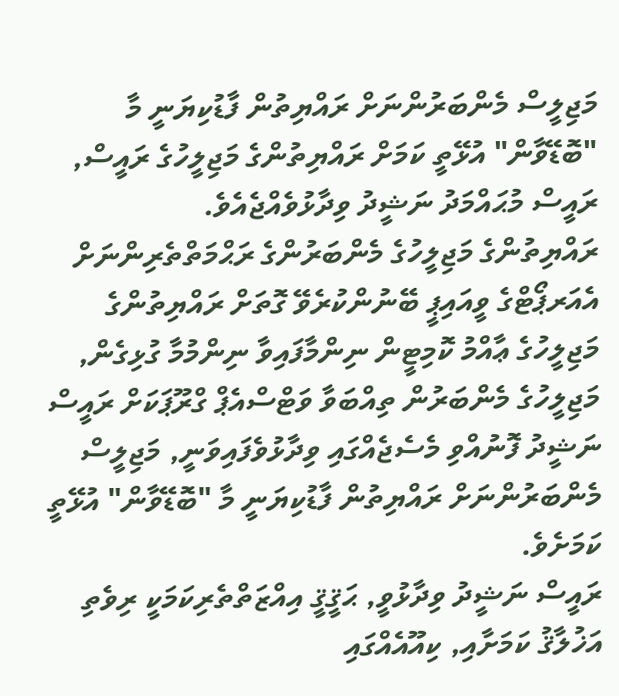މަޖިލީސް މެންބަރުންނަށް ރައްޔިތުން ފާޑުކިޔަނީ މާ "ބޮޑޭވާން" އުޅޭތީ ކަމަށް ރައްޔިތުންގެ މަޖިލީހުގެ ރައީސް, ރައީސް މުޙައްމަދު ނަޝީދު ވިދާޅުވެއްޖެއެވެ.
ރައްޔިތުންގެ މަޖިލީހުގެ މެންބަރުންގެ ރަޙްމަތްތެރިންނަށް އެއަރޕޯޓްގެ ވީއައިޕީ ބޭނުންކުރެވޭ ގޮތަށް ރައްޔިތުންގެ މަޖިލީހުގެ ޢާއްމު ކޮމިޓީން ނިންމާފައިވާ ނިންމުމާ ގުޅިގެން, މަޖިލީހުގެ މެންބަރުން ތިއްބަވާ ވަޓްސްއެޕް ގްރޫޕަކަށް ރައީސް ނަޝީދު ފޮނުއްވި މެސެޖެއްގައި ވިދާޅުވެފައިވަނީ, މަޖިލީސް މެންބަރުންނަށް ރައްޔިތުން ފާޑުކިޔަނީ މާ "ބޮޑޭވާން" އުޅޭތީ ކަމަށެވެ.
ރައީސް ނަޝީދު ވިދާޅުވީ, ޙަޤީޤީ އިއްޒަތްތެރިކަމަކީ ރިވެތި އަޚުލާޤު ކަމަށާއި, ކިއޫއެއްގައި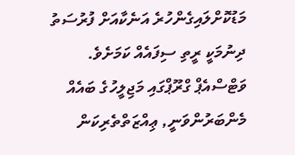މަޑުކޮށްލައިގެންހުރެ އަނެކާއަށް ފުރުސަތު ދިނުމަކީ ރީތި ސިފައެއް ކަމަށެވެ.
ވަޓްސްއެޕް ގްރޫޕްގައި މަޖިލީހުގެ ބައެއް މެންބަރުންވަނީ, ޢިއްޒަތްތެރިކަން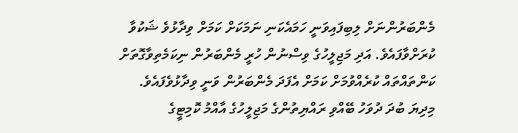މެންބަރުންނަށް ލިބިފައިވަނީ ހަމައެކަނި ނަމަކަށް ކަމަށް ވިދާޅުވެ ޝަކުވާ ކުރަށްވާފައެވެ. އަދި މަޖިލީހުގެ ވިސްނުން ހުރީ މެންބަރުން ނިކަމެތިވާގޮތަށް ކަންތައްތައް ކުރެއްވުމަށް ކަމަށް އެފަދަ މެންބަރުން ވަނީ ވިދާޅުވެފައެވެ.
މިދިޔަ ބުދަ ދުވަހު ބޭއްވި ރައްޔިތުންގެ މަޖިލީހުގެ އާއްމު ކޮމިޓީގެ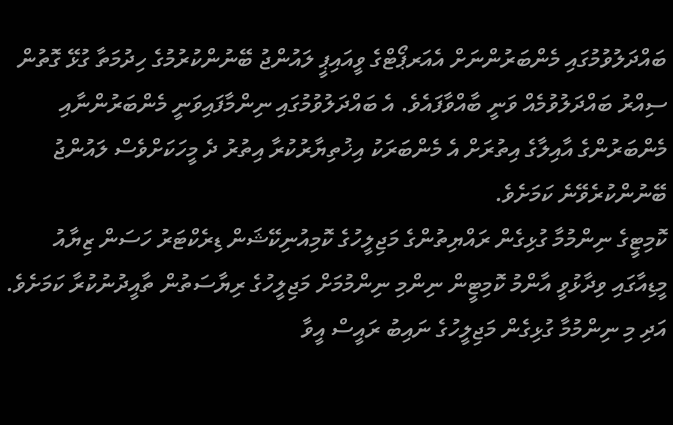ބައްދަލުވުމުގައި މެންބަރުންނަށް އެއަރޕޯޓްގެ ވީއައިޕީ ލައުންޖު ބޭނުންކުރުމުގެ ހިދުމަތާ ގުޅޭ ގޮތުން ސިއްރު ބައްދަލުވުމެއް ވަނީ ބާއްވާފައެވެ. އެ ބައްދަލުވުމުގައި ނިންމާފައިވަނީ މެންބަރުންނާއި މެންބަރުންގެ އާއިލާގެ އިތުރަށް އެ މެންބަރަކު އިޚުތިޔާރުކުރާ އިތުރު ދެ މީހަކަށްވެސް ލައުންޖު ބޭނުންކުރެވޭނެ ކަމަށެވެ.
ކޮމިޓީގެ ނިންމުމާ ގުޅިގެން ރައްޔިތުންގެ މަޖިލީހުގެ ކޮމިއުނިކޭޝަން ޑިރެކްޓަރު ހަސަން ޒިޔާއު މީޑިއާގައި ވިދާޅުވީ އާންމު ކޮމިޓީން ނިންމި ނިންމުމަށް މަޖިލީހުގެ ރިޔާސަތުން ތާއީދުނުކުރާ ކަމަށެވެ. އަދި މި ނިންމުމާ ގުޅިގެން މަޖިލީހުގެ ނައިބު ރައީސް އީވާ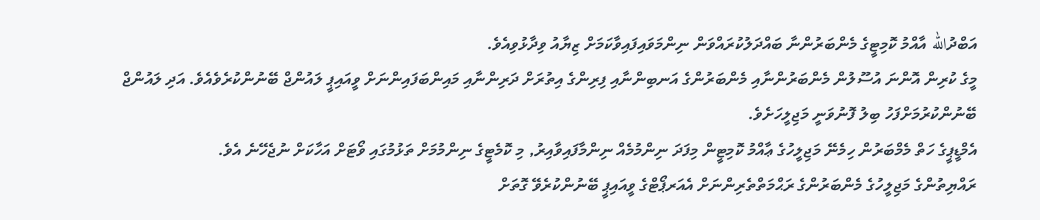އަބްދުالله އާއްމު ކޮމިޓީގެ މެންބަރުންނާ ބައްދަލުކުރައްވަން ނިންމަވައިފައިވާކަމަށް ޒިޔާއު ވިދާޅުވިއެވެ.
މީގެ ކުރިން އޮންނަ އުސޫލުން މެންބަރުންނާއި މެންބަރުންގެ އަނބިންނާއި ފިރިންގެ އިތުރަށް ދަރިންނާއި މައިންބަފައިންނަށް ވީއައިޕީ ލައުންޖް ބޭނުންކުރެވެއެވެ. އަދި ލައުންޖް ބޭނުންކުރުމަށްފަހު ބިލު ފޮނުވަނީ މަޖިލީހަށެވެ.
އެމްޑީޕީގެ ހަތް މެމްބަރުން ހިމެނޭ މަޖިލީހުގެ ޢާއްމު ކޮމިޓީން މިފަދަ ނިންމުމެއް ނިންމާފައިވާއިރު, މި ކޮމެޓީގެ ނިންމުމަށް ތަޅުމުގައި ވޯޓަށް އަހާކަށް ނުޖެހޭނެ އެވެ.
ރައްޔިތުންގެ މަޖިލީހުގެ މެންބަރުންގެ ރަޙްމަތްތެރިންނަށް އެއަރޕޯޓްގެ ވީއައިޕީ ބޭނުންކުރެވޭ ގޮތަށް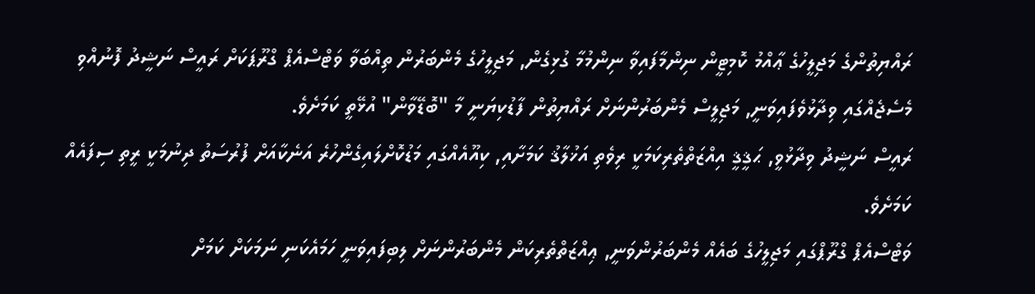ރައްޔިތުންގެ މަޖިލީހުގެ ޢާއްމު ކޮމިޓީން ނިންމާފައިވާ ނިންމުމާ ގުޅިގެން, މަޖިލީހުގެ މެންބަރުން ތިއްބަވާ ވަޓްސްއެޕް ގްރޫޕަކަށް ރައީސް ނަޝީދު ފޮނުއްވި މެސެޖެއްގައި ވިދާޅުވެފައިވަނީ, މަޖިލީސް މެންބަރުންނަށް ރައްޔިތުން ފާޑުކިޔަނީ މާ "ބޮޑޭވާން" އުޅޭތީ ކަމަށެވެ.
ރައީސް ނަޝީދު ވިދާޅުވީ, ޙަޤީޤީ އިއްޒަތްތެރިކަމަކީ ރިވެތި އަޚުލާޤު ކަމަށާއި, ކިއޫއެއްގައި މަޑުކޮށްލައިގެންހުރެ އަނެކާއަށް ފުރުސަތު ދިނުމަކީ ރީތި ސިފައެއް ކަމަށެވެ.
ވަޓްސްއެޕް ގްރޫޕްގައި މަޖިލީހުގެ ބައެއް މެންބަރުންވަނީ, ޢިއްޒަތްތެރިކަން މެންބަރުންނަށް ލިބިފައިވަނީ ހަމައެކަނި ނަމަކަށް ކަމަށް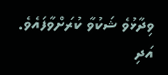ވިދާޅުވެ ޝަކުވާ ކުރަށްވާފައެވެ. އަދި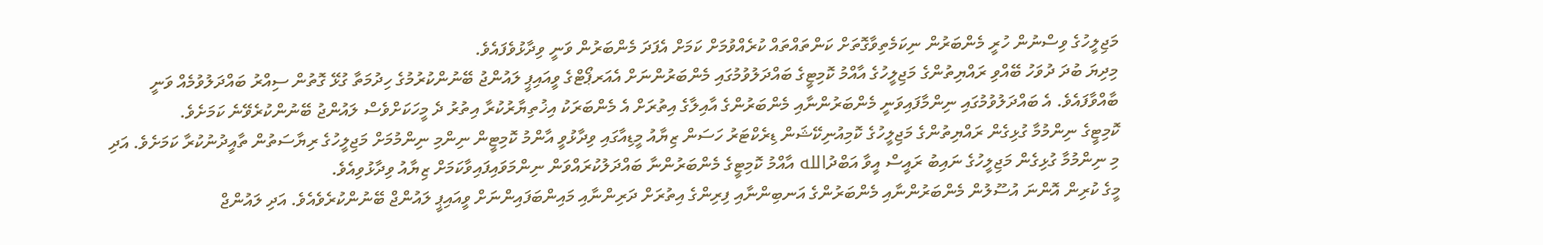މަޖިލީހުގެ ވިސްނުން ހުރީ މެންބަރުން ނިކަމެތިވާގޮތަށް ކަންތައްތައް ކުރެއްވުމަށް ކަމަށް އެފަދަ މެންބަރުން ވަނީ ވިދާޅުވެފައެވެ.
މިދިޔަ ބުދަ ދުވަހު ބޭއްވި ރައްޔިތުންގެ މަޖިލީހުގެ އާއްމު ކޮމިޓީގެ ބައްދަލުވުމުގައި މެންބަރުންނަށް އެއަރޕޯޓްގެ ވީއައިޕީ ލައުންޖު ބޭނުންކުރުމުގެ ހިދުމަތާ ގުޅޭ ގޮތުން ސިއްރު ބައްދަލުވުމެއް ވަނީ ބާއްވާފައެވެ. އެ ބައްދަލުވުމުގައި ނިންމާފައިވަނީ މެންބަރުންނާއި މެންބަރުންގެ އާއިލާގެ އިތުރަށް އެ މެންބަރަކު އިޚުތިޔާރުކުރާ އިތުރު ދެ މީހަކަށްވެސް ލައުންޖު ބޭނުންކުރެވޭނެ ކަމަށެވެ.
ކޮމިޓީގެ ނިންމުމާ ގުޅިގެން ރައްޔިތުންގެ މަޖިލީހުގެ ކޮމިއުނިކޭޝަން ޑިރެކްޓަރު ހަސަން ޒިޔާއު މީޑިއާގައި ވިދާޅުވީ އާންމު ކޮމިޓީން ނިންމި ނިންމުމަށް މަޖިލީހުގެ ރިޔާސަތުން ތާއީދުނުކުރާ ކަމަށެވެ. އަދި މި ނިންމުމާ ގުޅިގެން މަޖިލީހުގެ ނައިބު ރައީސް އީވާ އަބްދުالله އާއްމު ކޮމިޓީގެ މެންބަރުންނާ ބައްދަލުކުރައްވަން ނިންމަވައިފައިވާކަމަށް ޒިޔާއު ވިދާޅުވިއެވެ.
މީގެ ކުރިން އޮންނަ އުސޫލުން މެންބަރުންނާއި މެންބަރުންގެ އަނބިންނާއި ފިރިންގެ އިތުރަށް ދަރިންނާއި މައިންބަފައިންނަށް ވީއައިޕީ ލައުންޖް ބޭނުންކުރެވެއެވެ. އަދި ލައުންޖް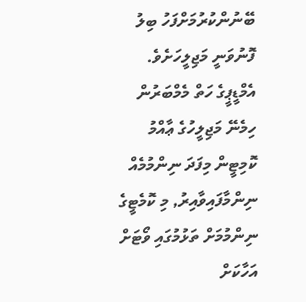ބޭނުންކުރުމަށްފަހު ބިލު ފޮނުވަނީ މަޖިލީހަށެވެ.
އެމްޑީޕީގެ ހަތް މެމްބަރުން ހިމެނޭ މަޖިލީހުގެ ޢާއްމު ކޮމިޓީން މިފަދަ ނިންމުމެއް ނިންމާފައިވާއިރު, މި ކޮމެޓީގެ ނިންމުމަށް ތަޅުމުގައި ވޯޓަށް އަހާކަށް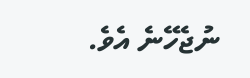ނުޖެހޭނެ އެވެ.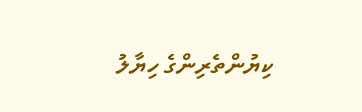ކިޔުންތެރިންގެ ހިޔާލު